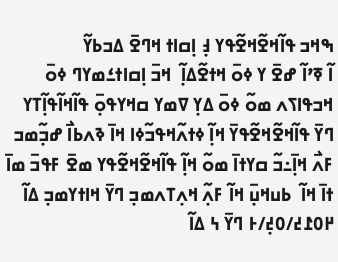ߒߞߏ ߟߊ߬ߞߐ߬ߞߐ߬ߟߌ ߃߲ ߊ߲ߛߊߙ ߞߣߐ߫ ߡߏߕߌ߬
ߊ߬ ߧߴߊ߬ ߝߐ߫ ߌ ߦߋ߫ ߞߙߐ߬ߡߊ߲߬  ߞߏ߫ ߊ߲ߛߊߙߑߘߌߣ ߦߋ߫ ߞߏߟߊߖߍ ߘߋ߬ ߦߋ߫ ߡߌ߲ ߜߘߌ ߛߞߌߟߋ߲߫ ߟߊ߬ߞߊ߬ߟߊ߲߬ߠߌ ߣߌ߫ ߟߊ߬ߞߐ߬ߞߐ߬ߟߌ߫ ߞߊ߲߬ ߦߙߍ߬ߞߟߏ߬ߦߊ ߞߊ߫ ߢߍߕߊ߯ ߝߏ߲߬ߘߏ ߓߍ߯ ߞߊ߲߫߸ߏ߬ ߛߌߙߊ߫ ߘߋ߬ ߞߊ߲߬ ߟߊ߬ߞߐ߬ߞߐ߬ߟߌ ߘߐ߫ ߓߟߏ߫ ߘߊ߫ ߙߊ߫ ߞߊ߬  ߕߎߞߎ߲߫ ߞߊ߬ ߓߍ߲߬ ߞߍ߲ߠߍߘߏ߲ ߣߌ߫ ߞߊߙߌߘߏ߲ ߡߊ߬ ߂߀߁߄/߀߄߲/߅ ߣߌ߫ ߆ ߡߊ߬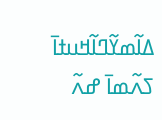ߡߊ߬ߘߌ߬ߣߊ߬ߞߎߙߊ߫ ߖߍ߬ߘߊ߫ ߝߍ߬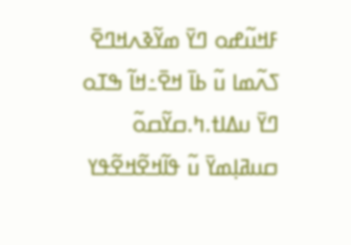ߓߞߎ߬ߝߋ ߣߌ߫ ߘߌ߬ߢߍߞߣߐ߫ ߖߍ߬ߘߊ ߎ߬ ߕߊ߫ ߞߐ߫߸ߞߊ߬ ߒߠߋ ߣߌ߫ ߎߡߊߙ.ߤ.ߛߌ߬ߛߋ߬ ߛߎߥߊ߲ߘߌ߫ ߎ߬ ߟߊ߬ߞߐ߬ߞߐ߬ߟߌ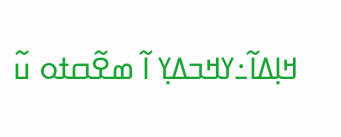ߞߊ߲ߡߊ߬߸ߌߞߏߡߌ߲ ߊ߬ ߘߐ߬ߛߙߋ ߎ߬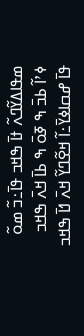ߘߟߊߡߌ߬ߣߍ߬ ߙߊ߫ ߒߞߏ ߟߊ߫߸ߏ߬ ߘߋ߬ ߦߴߊ߬ ߕߏ߫ ߒ ߧߋ߫ ߒ ߕߊ߫ ߞߍ߫ ߒߞߏ ߟߊ߫ ߝߛߊߦߌ߫߸ߊ߬ ߞߐ߬ߣߌ߬ ߞߍ߫ ߗߊ߫ ߒߞߏ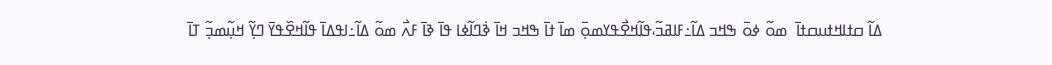ߡߊ߬ ߛߙߊߞߙߎߛߙߊ߫  ߘߋ߬ ߦߋ߫ ߒߞߏ ߡߊ߬߸ߓߊߥߏ߬،ߟߊ߬ߞߐ߯ߟߌߘߋ߲߫ ߘߊ߫ ߙߊ߫ ߒߞߏ ߞߊ߫ ߢ߭ߣߊ߬ߦߊ ߟߊ߫ ߢߊ߫ ߓߍ߯ ߘߋ߬ ߡߊ߬߸ߊߟߡߊ߫ ߟߊ߬ߞߐ߰ߟߌ߫ ߣߌ߲߬ ߞߎ߲߬ߘߏ߲߬ ߠߊ߫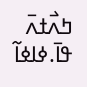ߤߍ߯ߙߍ߫ ߟߊ߫.ߦߊߦߊ߬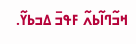ߞߏ߬ߣߊ߬ߕߍ߬ ߓߟߏ߫ ߡߏߕߌ߬.